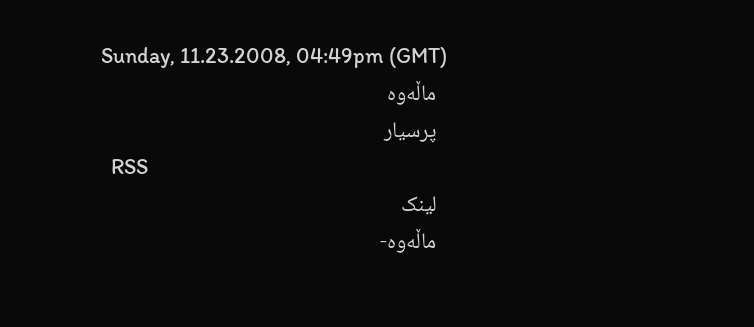Sunday, 11.23.2008, 04:49pm (GMT)
  ماڵه‌وه‌
  پرسیار
  RSS
  لینک
  ماڵه‌وه-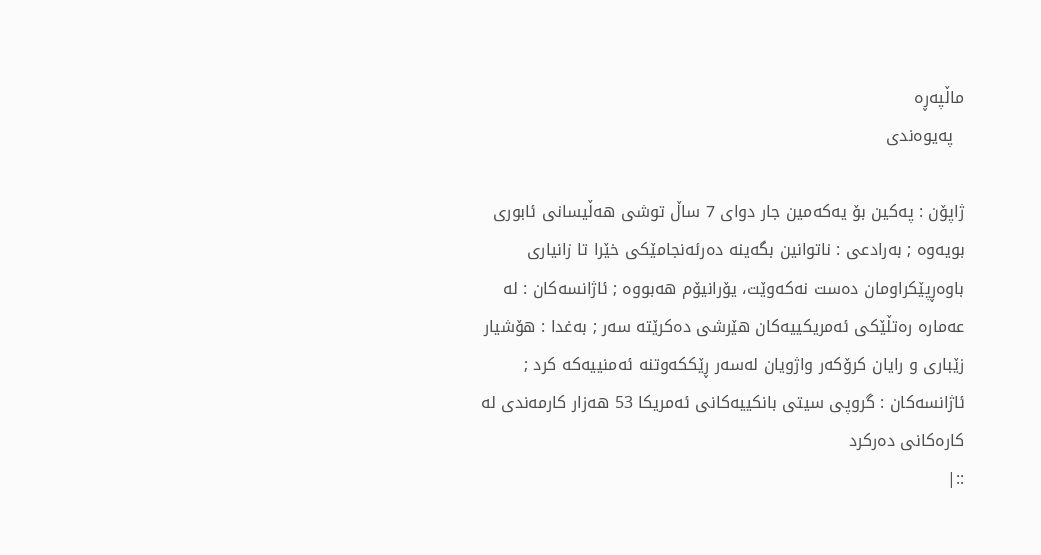ماڵپه‌ڕه‌‌
  په‌یوه‌ندی

ژاپۆن : په‌کین بۆ یه‌که‌مین جار دوای 7 ساڵ توشی هه‌ڵیسانی ئابوری بویه‌وه‌ ; به‌رادعی : ناتوانین بگه‌ینه‌ ده‌رئه‌نجامێکی خێرا تا زانیاری باوه‌ڕپێکراومان ده‌ست نه‌که‌وێت، یۆرانیۆم هه‌بووه‌ ; ئاژانسه‌کان : له‌ عه‌ماره‌ ره‌تڵێکی ئه‌مریکییه‌کان هێرشی ده‌کرێته‌ سه‌ر ; به‌غدا : هۆشیار زێباری و رایان کرۆکه‌ر واژویان له‌سه‌ر ڕێککه‌وتنه‌ ئه‌منییه‌که‌ کرد ; ئاژانسه‌کان : گروپی سیتی بانکییه‌کانی ئه‌مریکا 53 هه‌زار کارمه‌ندی له‌ کاره‌کانی ده‌رکرد
::|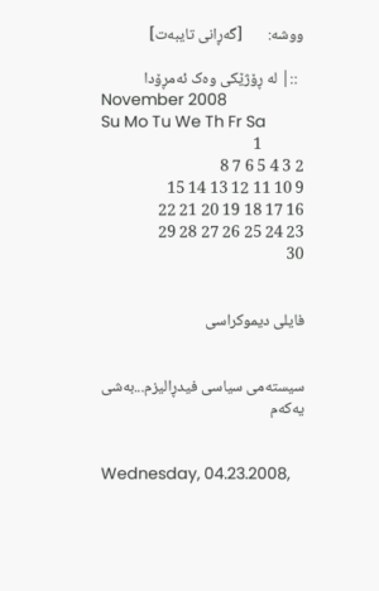ووشه‌:       [گه‌ڕانی تایبه‌ت]

  ::| له‌ ڕۆژێکی وه‌ک ئه‌مڕۆدا
November 2008
Su Mo Tu We Th Fr Sa
            1
2 3 4 5 6 7 8
9 10 11 12 13 14 15
16 17 18 19 20 21 22
23 24 25 26 27 28 29
30


فایلی دیموکراسی


سیسته‌می سیاسی فیدڕالیزم...به‌شی یه‌که‌م


Wednesday, 04.23.2008,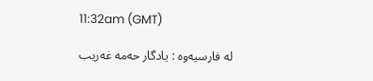11:32am (GMT)

له‌ فارسیه‌وه‌ : یادگار حه‌مه‌ غه‌ریب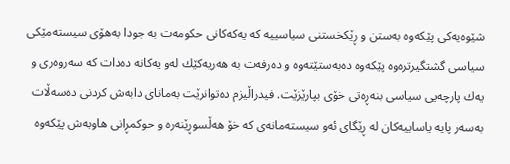شێوه‌یه‌كى پێكه‌وه‌ به‌ستن و ڕێكخستنى سیاسییه‌ كه‌ یه‌كه‌كانى حكومه‌ت به‌ جودا به‌هۆى سیسته‌مێكى سیاسی گشتگیرتره‌وه‌ پێكه‌وه‌ ده‌به‌ستێته‌وه‌ و ده‌رفه‌ت به‌ هه‌ریه‌كێك له‌و یه‌كانه‌ ده‌دات كه‌ سه‌روه‌رى و یه‌ك پارچه‌یی سیاسی بنه‌ڕه‌تى خۆى بپارێزێت. فیدراڵیزم ده‌توانرێت به‌ماناى دابه‌ش كردنى ده‌سه‌ڵات به‌سه‌ر پایه‌ یاساییه‌كان له‌ ڕێگای ئه‌و سیسته‌مانه‌ى كه‌ خۆ هه‌ڵسوڕێنه‌ره‌ و حوكمڕانى هاوبه‌ش پێكه‌وه‌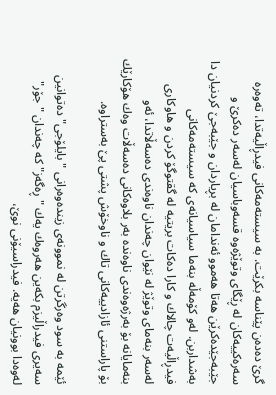گرێ ده‌ده‌ن پێناسه‌ بكرێت. به‌ سیسته‌مه‌كانى فیدڕاڵیه‌تدا، ته‌وه‌ره‌ سه‌ره‌كییه‌كان له‌ ڕێگاى وتوێژه‌وه‌ قسه‌وباسیان له‌سه‌ر ده‌كرێ و جێبه‌جێده‌كرێن هه‌تا هه‌موو ئه‌ندامان له‌ بڕیاردان و جێبه‌جێ كردنیان دا به‌شداربن. له‌و كۆمه‌ڵه‌ بنه‌ما سیاسیانه‌ى كه‌ سیسته‌مه‌كانى فیدڕاڵیه‌ت چالاك و كارا ده‌كات بریتیه‌ له‌ گقتوگۆ كردن و هاوكارى له‌سه‌ر بنه‌مای وتوێژ له‌ نێوان چه‌ندان ناوه‌ندى ده‌سه‌ڵاتدا، ئه‌و بنه‌مایانه‌ بۆ به‌رژه‌وه‌ندى ناوه‌نده‌ به‌ر بلاوه‌كانى ده‌سه‌ڵات وه‌ك هۆكارێك بۆ پاراستنى ئازادییه‌كانى تاك و ناوخۆش پشتى پێ به‌ستراوه‌.

ئێمه‌ به‌ سود وه‌رگرتن له‌ نموونه‌ى زینده‌وه‌رانى "بایلۆجى" ده‌توانین سه‌یرى فیدراڵیزم بكه‌ین هه‌روه‌ك یه‌ك "ڕه‌گه‌ز" كه‌ چه‌ندان "جۆر" له‌وه‌دا بوونیان هه‌یه‌. فیدراسیۆنى نوێ،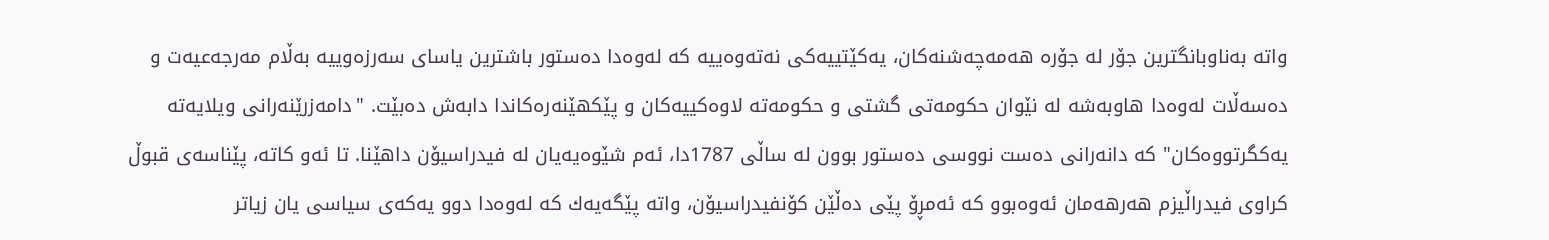واته‌ به‌ناوبانگترین جۆر له‌ جۆره‌ هه‌مه‌چه‌شنه‌كان، یه‌كێتییه‌كى نه‌ته‌وه‌ییه‌ كه‌ له‌وه‌دا ده‌ستور باشترین یاسای سه‌رزه‌وییه‌ به‌ڵام مه‌رجه‌عیه‌ت و ده‌سه‌ڵات له‌وه‌دا هاوبه‌شه‌ له‌ نێوان حكومه‌تى گشتى و حكومه‌ته‌ لاوه‌كییه‌كان و پێكهێنه‌ره‌كاندا دابه‌ش ده‌بێت. "دامه‌زرێنه‌رانى ویلایه‌ته‌ یه‌كگرتووه‌كان" كه‌ دانه‌رانى ده‌ست نووسی ده‌ستور بوون له‌ ساڵى 1787دا، ئه‌م شێوه‌یه‌یان له‌ فیدراسیۆن داهێنا. تا ئه‌و كاته‌، پێناسه‌ى قبوڵ كراوى فیدراڵیزم هه‌رهه‌مان ئه‌وه‌بوو كه‌ ئه‌مڕۆ پێى ده‌ڵێن كۆنفیدراسیۆن، واته‌ پێگه‌یه‌ك كه‌ له‌وه‌دا دوو یه‌كه‌ى سیاسی یان زیاتر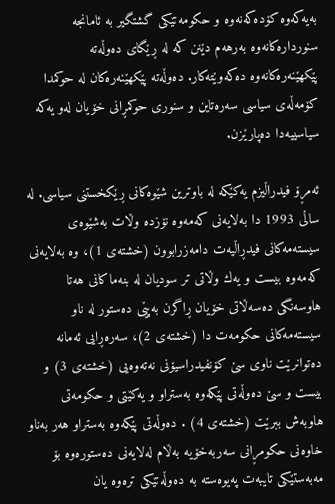به‌یه‌كه‌وه‌ كۆده‌كه‌نه‌وه‌ و حكومه‌تێكى گشتگیر به‌ ئامانجه‌ سنورداره‌كانه‌وه‌ به‌رهه‌م دێنن كه‌ له‌ ڕێگای ده‌وڵه‌ته‌ پێكهێنه‌ره‌كانه‌وه‌ ده‌كه‌وێته‌كار. ده‌وڵه‌ته‌ پێكهێنه‌ره‌كان له‌ حوكمدا كۆمه‌ڵه‌ى سیاسی سه‌ره‌تاین و سنورى حوكمڕانى خۆیان له‌و یه‌كه‌ سیاسییه‌دا ده‌پارێزن.

ئه‌مڕۆ فیدراڵیزم یه‌كێكه‌ له‌ باوترین شێوه‌كانى ڕێكخستنى سیاسی. له‌ ساڵى 1993 دا به‌لایه‌نى كه‌مه‌وه‌ نۆزده‌ وڵات به‌شێوه‌ى سیسته‌مه‌كانى فیدڕاڵیه‌ت دامه‌زرابوون (خشته‌ى 1)، وه‌ به‌لایه‌نى كه‌مه‌وه‌ بیست و یه‌ك وڵاتى تر سودیان له‌ بنه‌ماكانى هه‌تا هاوسه‌نگى ده‌سه‌ڵاتى خۆیان ڕاگرن به‌پێی ده‌ستور له‌ ناو سیسته‌مه‌كانى حكومه‌ت دا (خشته‌ى 2)، سه‌ره‌ڕایی ئه‌مانه‌ ده‌توانرێت ناوى سێ كۆنفیدراسیۆنى نه‌ته‌وه‌یی (خشته‌ى 3) و بیست و سێ ده‌وڵه‌تى پێكه‌وه‌ به‌ستراو و یه‌كێتى و حكومه‌تى هاوبه‌ش ببرێت (خشته‌ى 4) . ده‌وڵه‌تى پێكه‌وه‌ به‌ستراو هه‌ر به‌ناو خاوه‌نى حكومڕانى سه‌ربه‌خۆیه‌ به‌ڵام له‌لایه‌نى ده‌ستوره‌وه‌ بۆ مه‌به‌ستێكى تایبه‌ت په‌یوه‌سته‌ به‌ ده‌وڵه‌تێكى تره‌وه‌ یان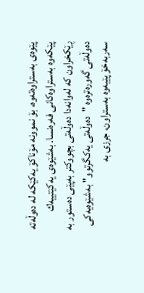پێوه‌ى به‌ستراوه‌ته‌وه‌، بۆ نموونه‌ مۆناكۆ یه‌كێكه‌ له‌ ده‌وڵه‌ته‌ پێكه‌وه‌ به‌ستراوه‌كانى فه‌ره‌نسا. به‌شێوه‌ی یه‌كێتییه‌ك ڕێكخراون كه‌ له‌وانه‌دا ده‌وڵه‌تى بچووكتر به‌پێی ده‌ستور به‌ ده‌وڵه‌تى گه‌وره‌تره‌وه‌ "ده‌وڵه‌تى یه‌كگرتوو" به‌شێوه‌یه‌كى سه‌ربه‌خۆ پێیه‌وه‌ به‌ستراون، جرزى به‌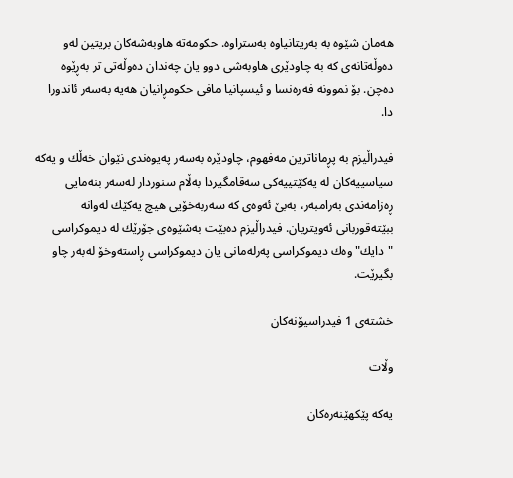هه‌مان شێوه‌ به‌ به‌ریتانیاوه‌ به‌ستراوه‌. حكومه‌ته‌ هاوبه‌شه‌كان بریتین له‌و ده‌وڵه‌تانه‌ى كه‌ به‌ چاودێرى هاوبه‌شی دوو یان چه‌ندان ده‌وڵه‌تى تر به‌ڕێوه‌ ده‌چن. بۆ نموونه‌ فه‌ره‌نسا و ئیسپانیا مافى حكومڕانیان هه‌یه‌ به‌سه‌ر ئاندورا دا.

فیدراڵیزم به‌ پڕماناترین مه‌فهوم، چاودێره‌ به‌سه‌ر په‌یوه‌ندى نێوان خه‌ڵك و یه‌كه‌ سیاسییه‌كان له‌ یه‌كێتییه‌كى سه‌قامگیردا به‌ڵام سنوردار له‌سه‌ر بنه‌مایی ڕه‌زامه‌ندى به‌رامبه‌ر، به‌بێ ئه‌وه‌ى كه‌ سه‌ربه‌خۆیی هیچ یه‌كێك له‌وانه‌ ببێته‌قوربانى ئه‌ویتریان. فیدراڵیزم ده‌بێت به‌شێوه‌ی جۆرێك له‌ دیموكراسی "دایك" وه‌ك دیموكراسی په‌رله‌مانى یان دیموكراسی ڕاسته‌وخۆ له‌به‌ر چاو بگیرێت.

خشته‌ى 1 فیدراسیۆنه‌كان

وڵات

یه‌كه‌ پێكهێنه‌ره‌كان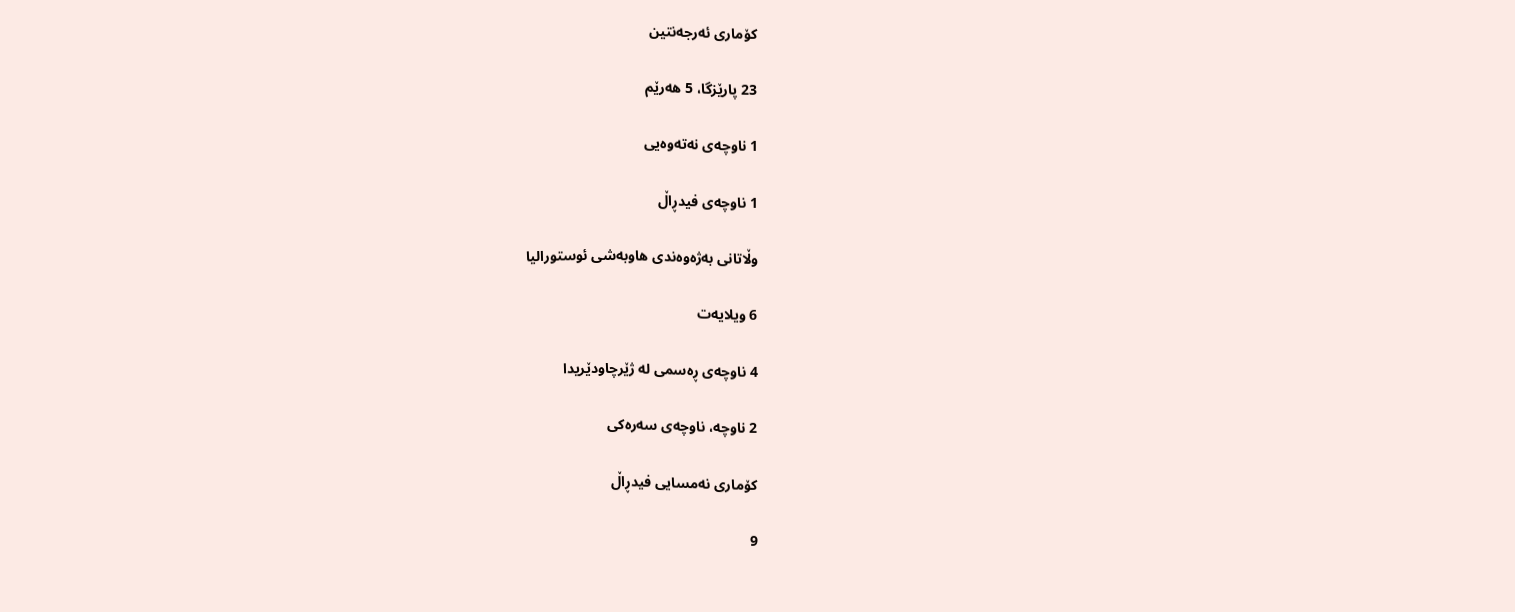كۆمارى ئه‌رجه‌نتین

23 پارێزگا، 5 هه‌رێم

1 ناوچه‌ى نه‌ته‌وه‌یی

1 ناوچه‌ى فیدڕاڵ

وڵاتانى به‌ژه‌وه‌ندى هاوبه‌شى ئوستورالیا

6 ویلایه‌ت

4 ناوچه‌ى ڕه‌سمى له‌ ژێرچاودێریدا

2 ناوچه‌، ناوچه‌ى سه‌ره‌كى

كۆمارى نه‌مسایی فیدڕاڵ

9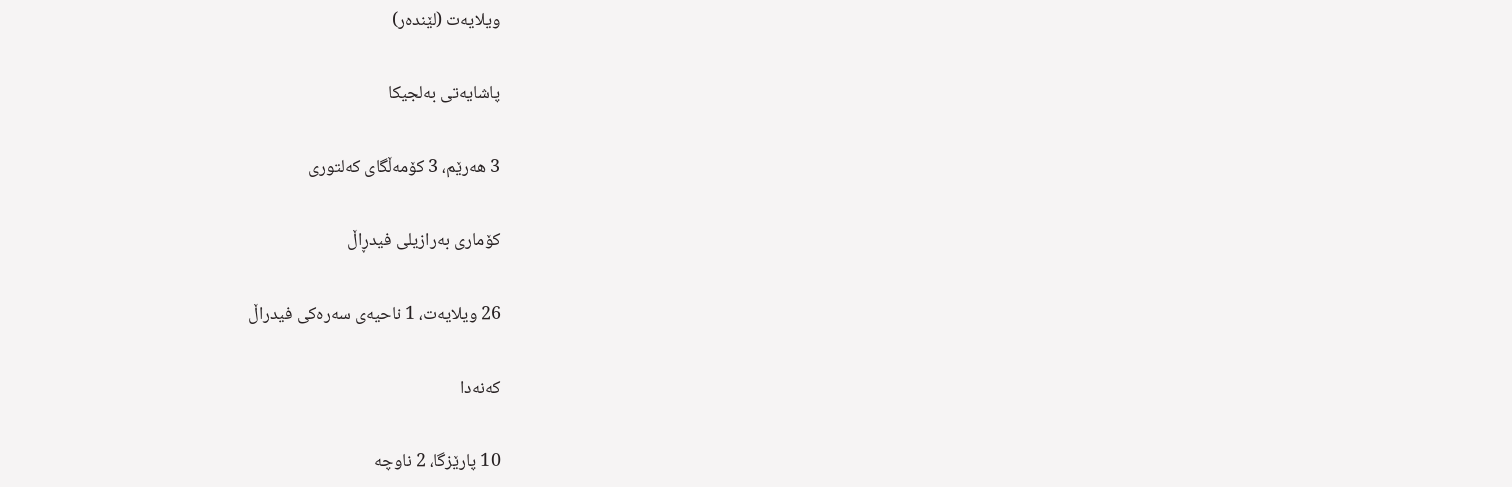ویلایه‌ت (لێنده‌ر)

پاشایه‌تى به‌لجیكا

3 هه‌رێم، 3 كۆمه‌ڵگاى كه‌لتورى

كۆمارى به‌رازیلى فیدڕاڵ

26 ویلایه‌ت، 1 ناحیه‌ى سه‌ره‌كى فیدراڵ

كه‌نه‌دا

10 پارێزگا، 2 ناوچه‌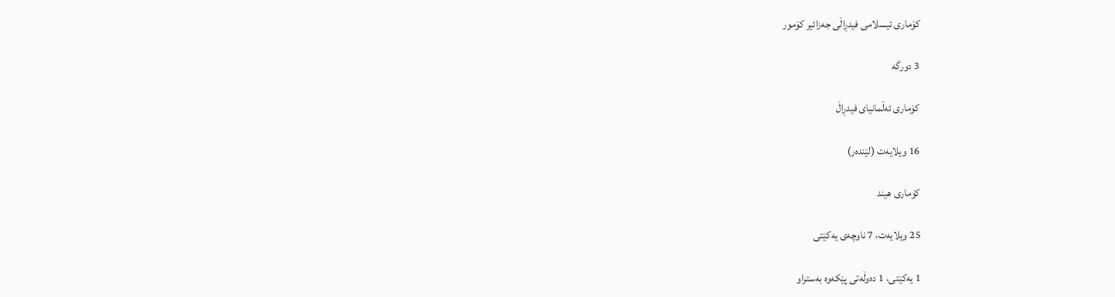كۆمارى ئیسلامى فیدڕاڵى جه‌زائیر كۆمور

3 دورگه‌

كۆمارى ئه‌ڵمانیاى فیدڕاڵ

16 ویلایه‌ت (لێنده‌ر)

كۆمارى هیند

25 ویلایه‌ت، 7 ناوچه‌ى یه‌كێتى

1 یه‌كێتى، 1 ده‌وڵه‌تى پێكه‌وه‌ به‌ستراو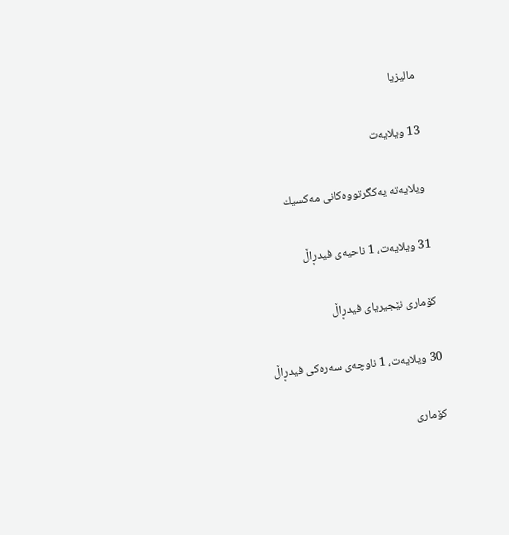مالیزیا

13 ویلایه‌ت

ویلایه‌ته‌ یه‌كگرتووه‌كانى مه‌كسیك

31 ویلایه‌ت، 1 ناحیه‌ى فیدڕاڵ

كۆمارى نێجیریای فیدڕاڵ

30 ویلایه‌ت، 1 ناوچه‌ى سه‌ره‌كى فیدڕاڵ

كۆمارى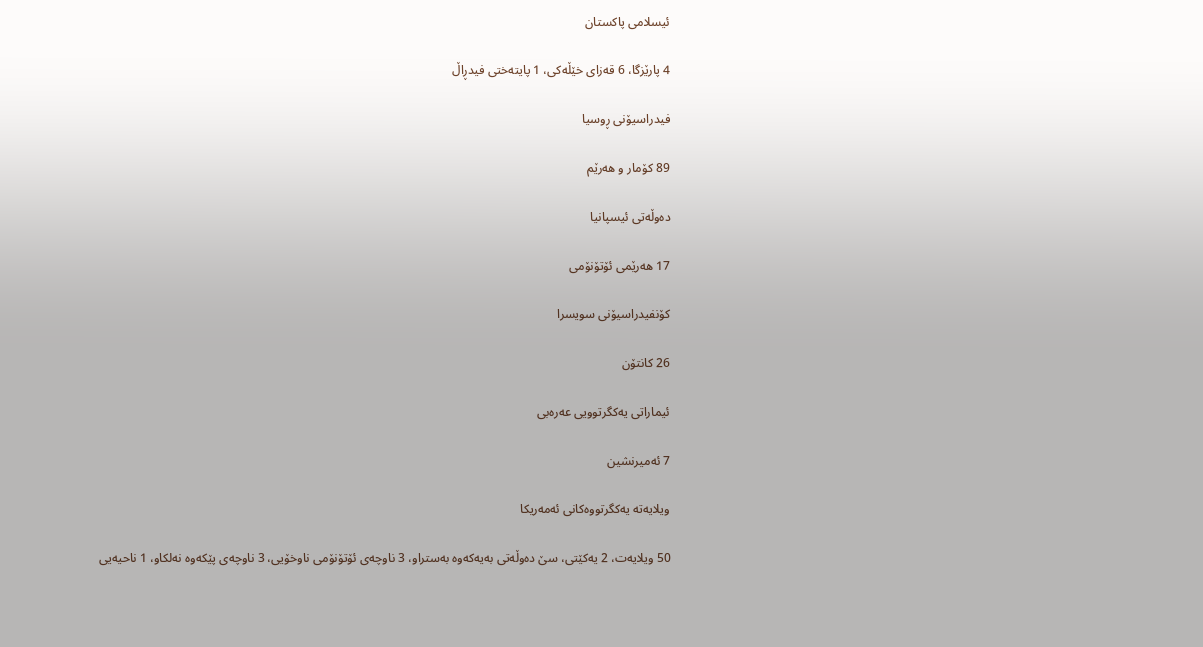ئیسلامى پاكستان

4 پارێزگا، 6 قه‌زاى خێڵه‌كى، 1 پایته‌ختى فیدڕاڵ

فیدراسیۆنى ڕوسیا

89 كۆمار و هه‌رێم

ده‌وڵه‌تى ئیسپانیا

17 هه‌رێمى ئۆتۆنۆمى

كۆنفیدراسیۆنى سویسرا

26 كانتۆن

ئیماراتى یه‌كگرتوویی عه‌ره‌بی

7 ئه‌میرنشین

ویلایه‌ته‌ یه‌كگرتووه‌كانى ئه‌مه‌ریكا

50 ویلایه‌ت، 2 یه‌كێتى، سێ ده‌وڵه‌تى به‌یه‌كه‌وه‌ به‌ستراو، 3 ناوچه‌ى ئۆتۆنۆمى ناوخۆیی، 3 ناوچه‌ى پێكه‌وه‌ نه‌لكاو، 1 ناحیه‌یی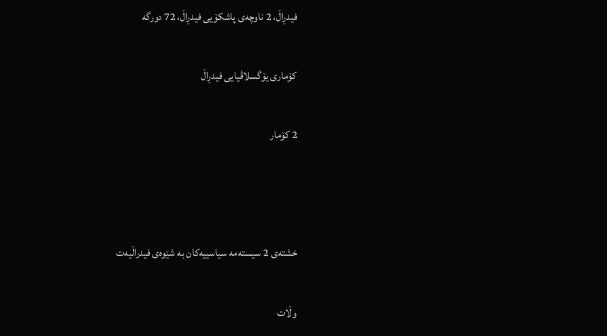فیدڕاڵ، 2 ناوچه‌ى پاشكۆیی فیدڕاڵ، 72 دورگه‌

كۆمارى یۆگسلاڤیایی فیدڕاڵ

2 كۆمار



خشته‌ى 2 سیسته‌مه‌ سیاسییه‌كان به‌ شێوه‌ى فیدراڵیه‌ت

وڵات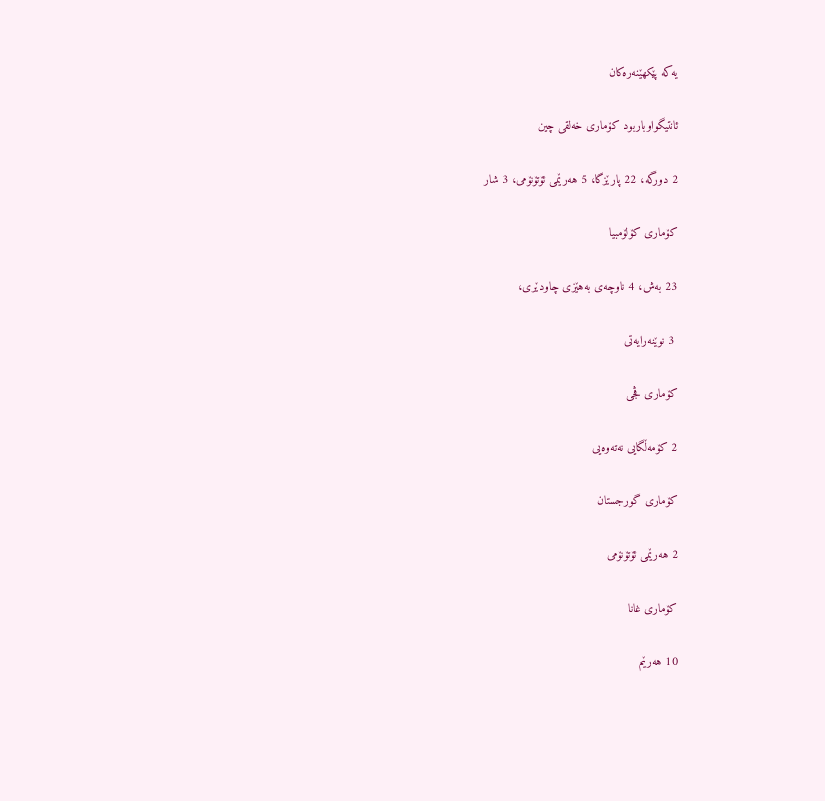یه‌كه‌ پێكهێنه‌ره‌كان

ئانتیگواوباربود كۆمارى خه‌لقى چین

2 دورگه‌، 22 پارێزگا، 5 هه‌رێمى ئۆتۆنۆمى، 3 شار

كۆمارى كۆلۆمبیا

23 به‌ش، 4 ناوچه‌ى به‌هێزى چاودێرى،

 3 نوێنه‌رایه‌تى

كۆمارى ڤجى

2 كۆمه‌ڵگایی نه‌ته‌وه‌یی

كۆمارى گورجستان

2 هه‌رێمى ئۆتۆنۆمى

كۆمارى غانا

10 هه‌رێم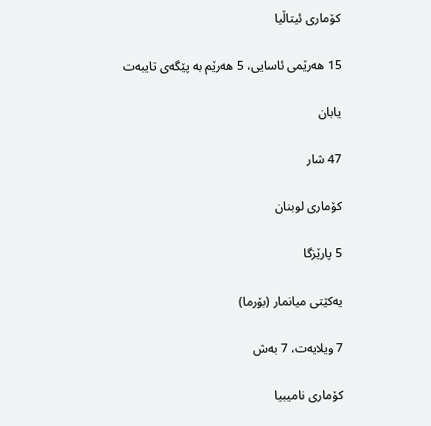كۆمارى ئیتاڵیا

15 هه‌رێمى ئاسایی، 5 هه‌رێم به‌ پێگه‌ى تایبه‌ت

یابان

47 شار

كۆمارى لوبنان

5 پارێزگا

یه‌كێتى میانمار (بۆرما)

7 ویلایه‌ت، 7 به‌ش

كۆمارى نامیبیا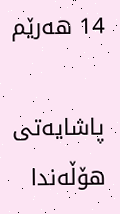14 هه‌رێم

پاشایه‌تى هۆڵه‌ندا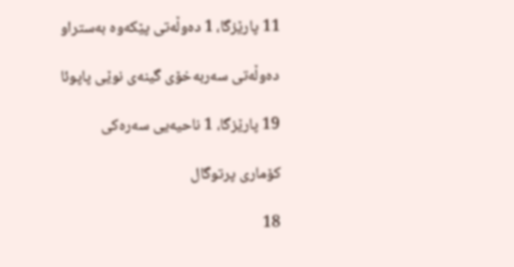11 پارێزگا، 1 ده‌وڵه‌تى پێكه‌وه‌ به‌ستراو

ده‌وڵه‌تى سه‌ربه‌خۆى گینه‌ى نوێی پاپوئا

19 پارێزگا، 1 ناحیه‌یی سه‌ره‌كى

كۆمارى پرتوگال

18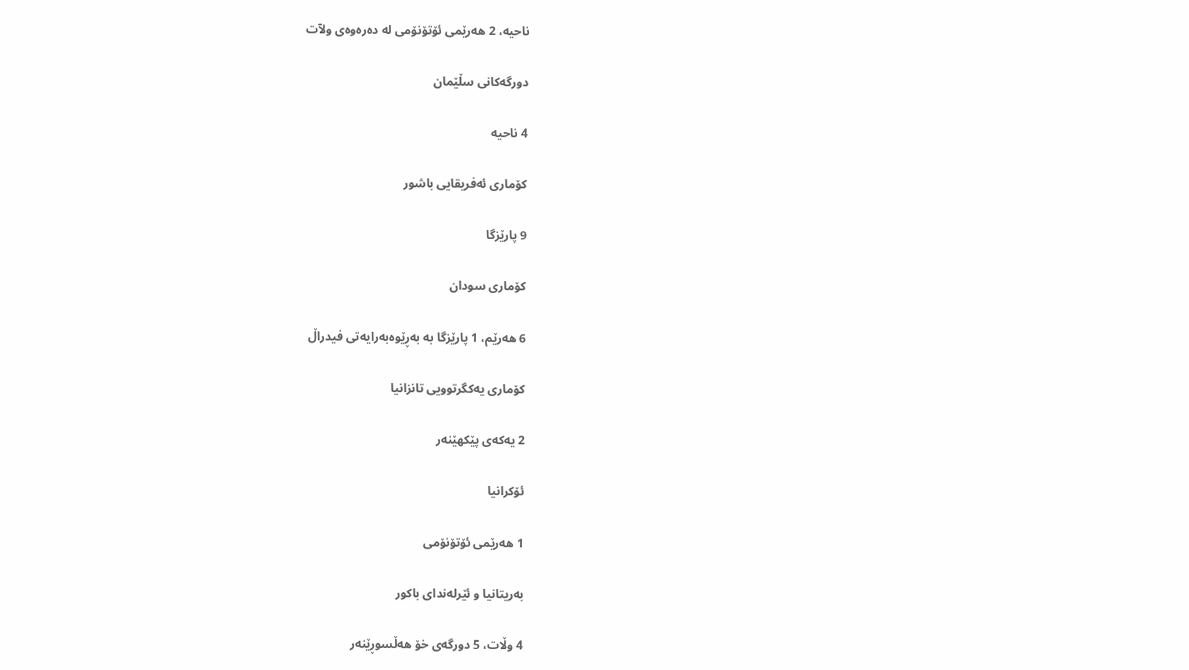ناحیه‌، 2 هه‌رێمى ئۆتۆنۆمى له‌ ده‌ره‌وه‌ى ولآت

دورگه‌كانى سڵێمان

4 ناحیه‌

كۆمارى ئه‌فریقایی باشور

9 پارێزگا

كۆمارى سودان

6 هه‌رێم، 1 پارێزگا به‌ به‌ڕێوه‌به‌رایه‌تى فیدراڵ

كۆمارى یه‌كگرتوویی تانزانیا

2 یه‌كه‌ى پێكهێنه‌ر

ئۆكرانیا

1 هه‌رێمى ئۆتۆنۆمى

به‌ریتانیا و ئێرله‌نداى باكور

4 وڵات، 5 دورگه‌ى خۆ هه‌ڵسوڕێنه‌ر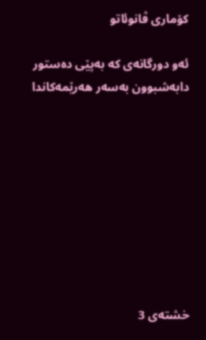كۆمارى ڤانوئاتو

ئه‌و دورگانه‌ى كه‌ به‌پێی ده‌ستور دابه‌شبوون به‌سه‌ر هه‌رێمه‌كاندا









خشته‌ى 3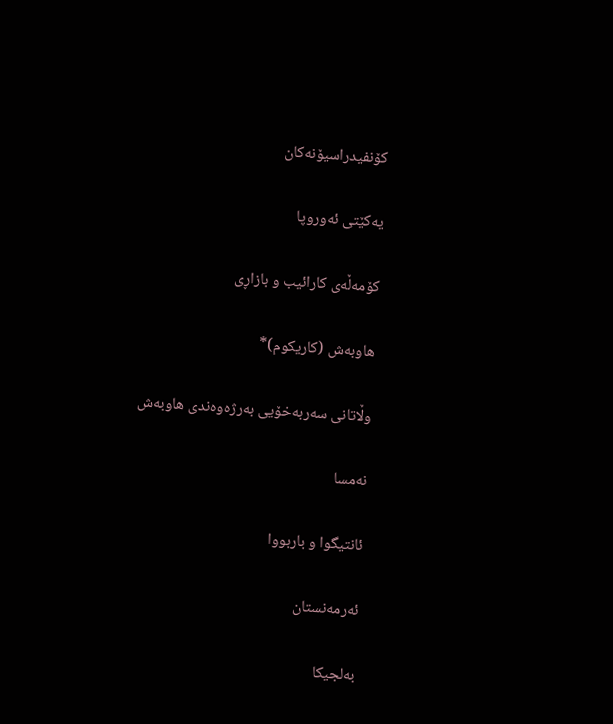كۆنفیدراسیۆنه‌كان

یه‌كێتى ئه‌وروپا

كۆمه‌ڵه‌ى كارائیب و بازاڕى

هاوبه‌ش (كاریكوم)*

وڵاتانى سه‌ربه‌خۆیی به‌رژه‌وه‌ندى هاوبه‌ش

نه‌مسا

ئانتیگوا و باربووا

ئه‌رمه‌نستان

به‌لجیكا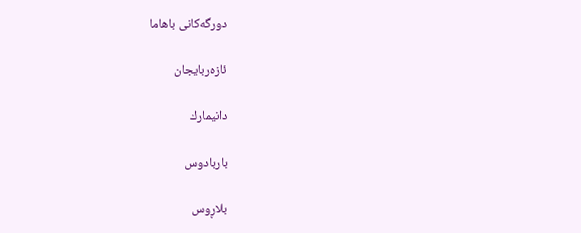دورگه‌كانى باهاما

ئازه‌ربایجان

دانیمارك

باربادوس

بلاڕوس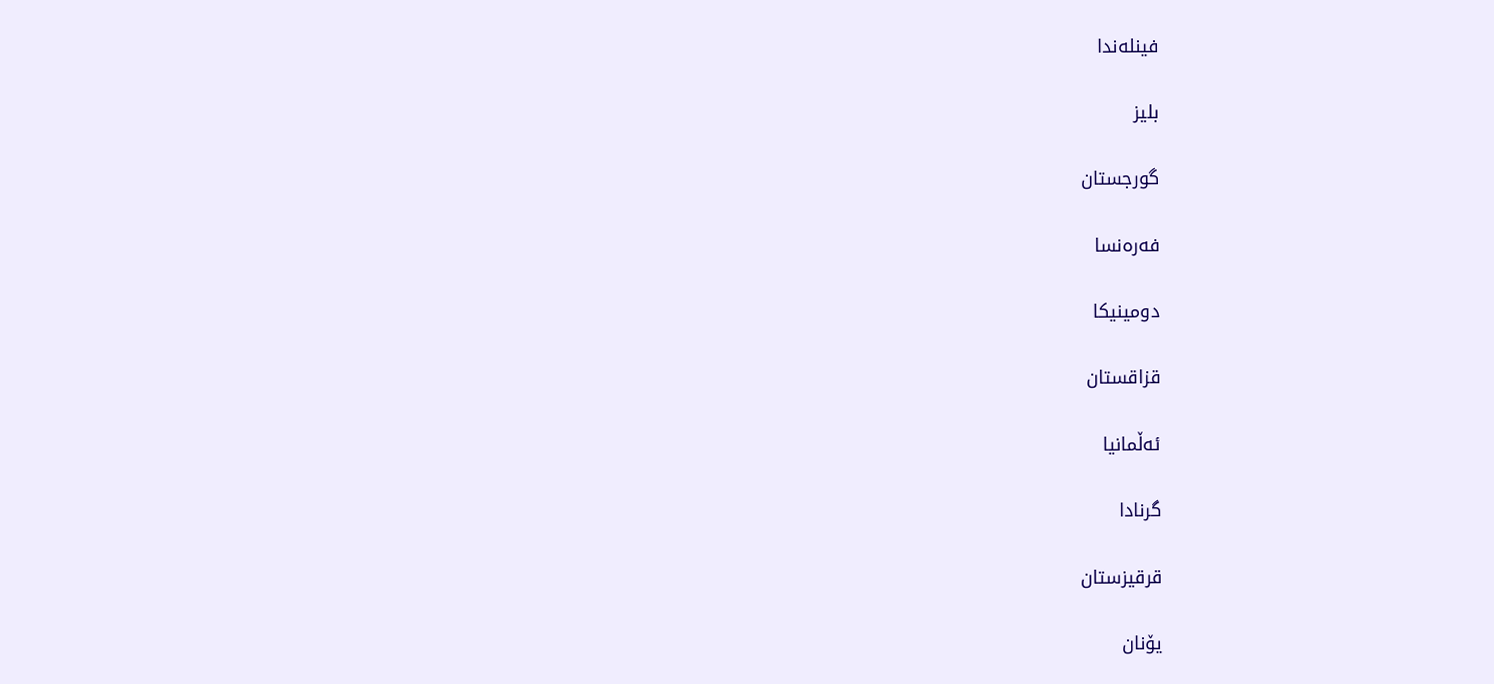فینله‌ندا

بلیز

گورجستان

فه‌ره‌نسا

دومینیكا

قزاقستان

ئه‌ڵمانیا

گرنادا

قرقیزستان

یۆنان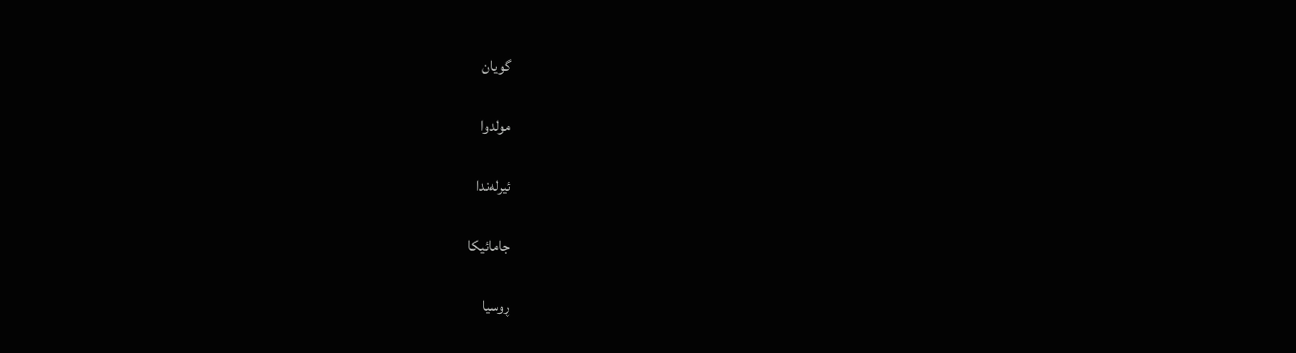گویان

مولدوا

ئیرله‌ندا

جامائیكا

ڕوسیا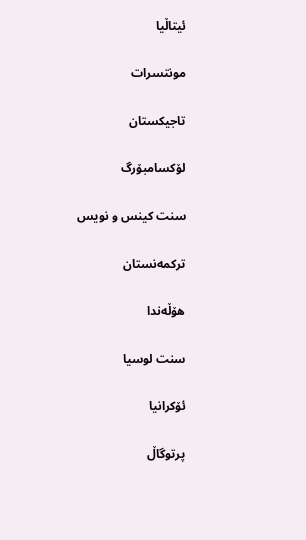ئیتاڵیا

مونتسرات

تاجیكستان

لۆكسامبۆرگ

سنت كینس و نویس

تركمه‌نستان

هۆڵه‌ندا

سنت لوسیا

ئۆكرانیا

پرتوگاڵ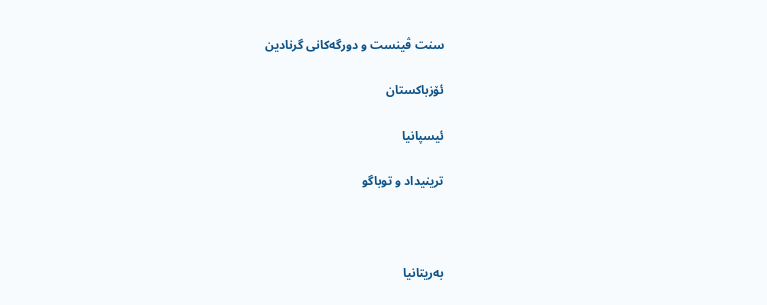سنت ڤینست و دورگه‌كانى گرنادین

ئۆزباكستان

ئیسپانیا

ترینیداد و توباگو



به‌ریتانیا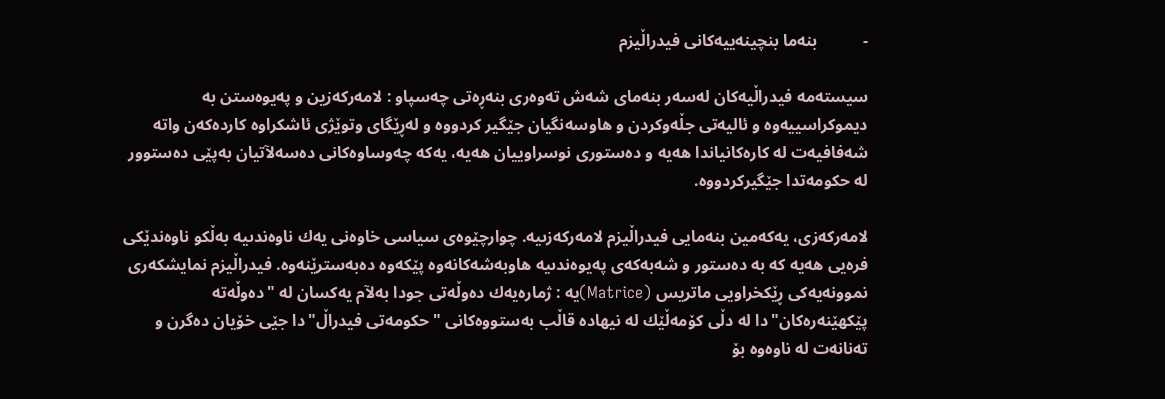-           بنه‌ما بنچینه‌ییه‌كانى فیدراڵیزم

سیسته‌مه‌ فیدراڵیه‌كان له‌سه‌ر بنه‌ماى شه‌ش ته‌وه‌رى بنه‌ڕه‌تى چه‌سپاو : لامه‌ركه‌زین و په‌یوه‌ستن به‌ دیموكراسییه‌وه‌ و ئالیه‌تى جڵه‌وكردن و هاوسه‌نگیان جێگیر كردووه‌ و له‌ڕێگاى وتوێژى ئاشكراوه‌ كارده‌كه‌ن واته‌ شه‌فافیه‌ت له‌ كاره‌كانیاندا هه‌یه‌ و ده‌ستورى نوسراوییان هه‌یه‌، یه‌كه‌ چه‌وساوه‌كانى ده‌سه‌لآتیان به‌پێی ده‌ستوور له‌ حكومه‌تدا جێگیركردووه‌.

لامه‌ركه‌زى، یه‌كه‌مین بنه‌مایی فیدراڵیزم لامه‌ركه‌زىیه‌. چوارچێوه‌ى سیاسی خاوه‌نى یه‌ك ناوه‌ندىیه‌ به‌ڵكو ناوه‌ندێكى فره‌یی هه‌یه‌ كه‌ به‌ ده‌ستور و شه‌به‌كه‌ى په‌یوه‌ندىیه‌ هاوبه‌شه‌كانه‌وه‌ پێكه‌وه‌ ده‌به‌سترێنه‌وه‌. فیدراڵیزم نمایشكه‌رى نموونه‌یه‌كى ڕێكخراویی ماتریس (Matrice)یه‌ : ژماره‌یه‌ك ده‌وڵه‌تى جودا به‌لآم یه‌كسان له‌ "ده‌وڵه‌ته‌ پێكهێنه‌ره‌كان"دا له‌ دڵى كۆمه‌ڵێك له‌ نیهاده‌ قاڵب به‌ستووه‌كانى "حكومه‌تى فیدراڵ"دا جێى خۆیان ده‌گرن و ته‌نانه‌ت له‌ ناوه‌وه‌ بۆ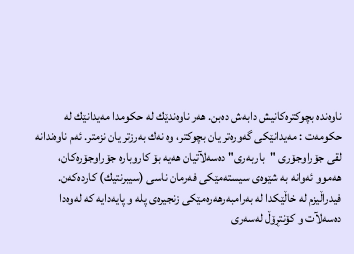ناوه‌نده‌ بچوكتره‌كانیش دابه‌ش ده‌بن. هه‌ر ناوه‌ندێك له‌ حكومدا مه‌یدانێك له‌ حكومه‌ت : مه‌یدانێكى گه‌وره‌تر یان بچوكتر، وه‌ نه‌ك به‌رزتر یان نزمتر. ئه‌م ناوه‌ندانه‌ لقى جۆراوجۆرى "باربه‌رى" ده‌سه‌لآتیان هه‌یه‌ بۆ كاروباره‌ جۆراوجۆره‌كان، هه‌موو ئه‌وانه‌ به‌ شێوه‌ى سیسته‌مێكى فه‌رمان ناسی (سیبرنتیك) كارده‌كه‌ن. فیدراڵیزم له‌ خاڵێكدا له‌ به‌رامبه‌رهه‌ره‌مێكى زنجیره‌ى پله‌ و پایه‌دایه‌ كه‌ له‌وه‌دا ده‌سه‌لآت و كۆنتڕۆڵ له‌سه‌رى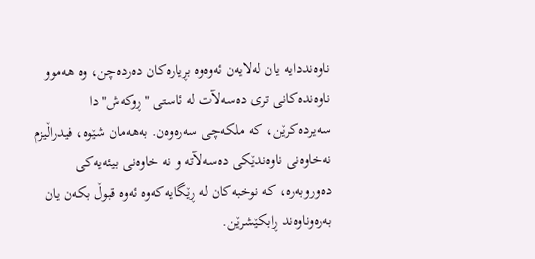ناوه‌نددایه‌ یان له‌لایه‌ن ئه‌وه‌وه‌ بڕیاره‌كان ده‌رده‌چن، وه‌ هه‌موو ناوه‌نده‌كانى ترى ده‌سه‌لآت له‌ ئاستى "ڕوكه‌ش"دا سه‌یرده‌كرێن، كه‌ ملكه‌چى سه‌ره‌وه‌ن. به‌هه‌مان شێوه‌، فیدراڵیزم نه‌خاوه‌نى ناوه‌ندێكى ده‌سه‌لآته‌ و نه‌ خاوه‌نى بیئه‌یه‌كى ده‌وروبه‌ره‌، كه‌ نوخبه‌كان له‌ ڕێگایه‌كه‌وه‌ ئه‌وه‌ قبوڵ بكه‌ن یان به‌ره‌وناوه‌ند ڕابكێشرێن.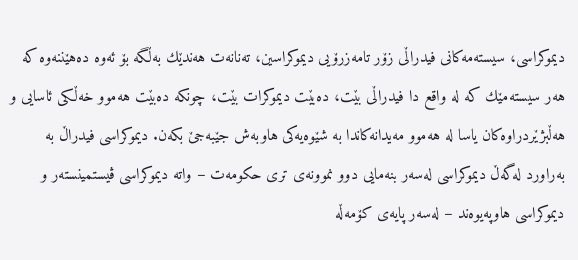دیموكراسی، سیسته‌مه‌كانى فیدراڵى زۆر تامه‌زرۆیی دیموكراسین، ته‌نانه‌ت هه‌ندێك به‌ڵگه‌ بۆ ئه‌وه‌ ده‌هێننه‌وه‌ كه‌ هه‌ر سیسته‌مێك كه‌ له‌ واقع دا فیدراڵى بێت، ده‌بێت دیموكرات بێت، چونكه‌ ده‌بێت هه‌موو خه‌ڵكى ئاسایی و هه‌ڵبژێردراوه‌كان یاسا له‌ هه‌موو مه‌یدانه‌كاندا به‌ شێوه‌یه‌كى هاوبه‌ش جێبه‌جێ بكه‌ن. دیموكراسی فیدراڵ به‌ به‌راورد له‌گه‌ڵ دیموكراسی له‌سه‌ر بنه‌مایی دوو نموونه‌ى ترى حكومه‌ت – واته‌ دیموكراسی ڤیستمینسته‌ر و دیموكراسی هاوپه‌یوه‌ند – له‌سه‌ر پایه‌ى كۆمه‌ڵه‌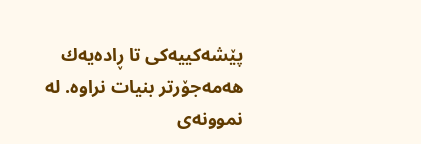پێشه‌كییه‌كى تا ڕاده‌یه‌ك هه‌مه‌جۆرتر بنیات نراوه‌. له‌ نموونه‌ى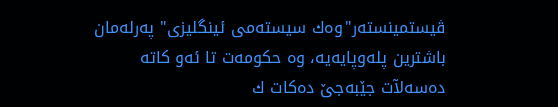ڤیستمینسته‌ر"وه‌ك سیسته‌مى ئینگلیزى" په‌رله‌مان باشترین پله‌وپایه‌یه‌، وه‌ حكومه‌ت تا ئه‌و كاته‌ ده‌سه‌لآت جێبه‌جێ ده‌كات ك